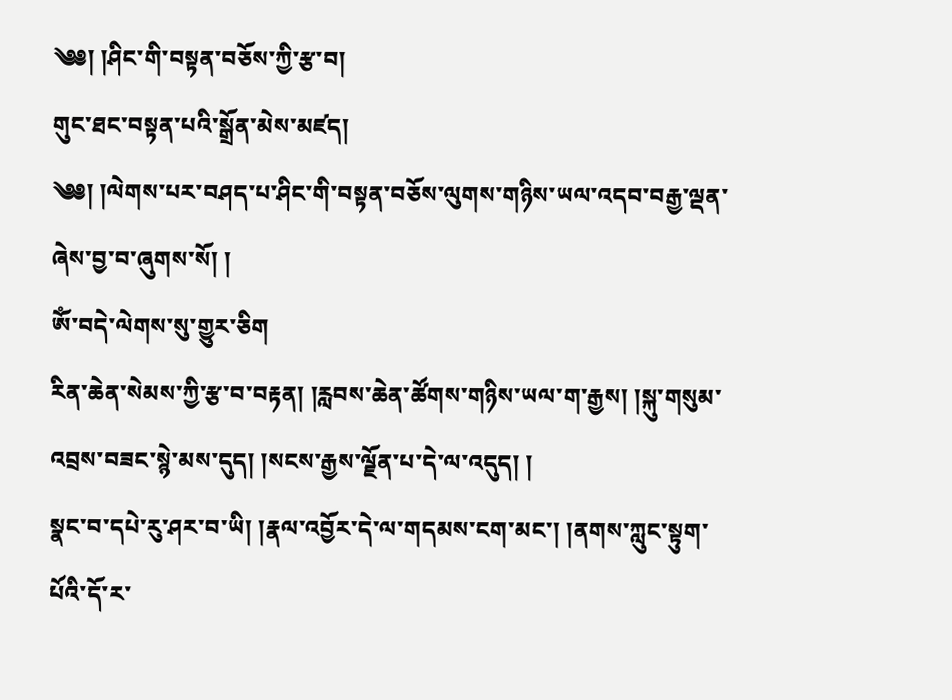༄༅། །ཤིང་གི་བསྟན་བཅོས་ཀྱི་རྩ་བ།
གུང་ཐང་བསྟན་པའི་སྒྲོན་མེས་མཛད།
༄༅། །ལེགས་པར་བཤད་པ་ཤིང་གི་བསྟན་བཅོས་ལུགས་གཉིས་ཡལ་འདབ་བརྒྱ་ལྡན་ཞེས་བྱ་བ་ཞུགས་སོ། །
ཨོཾ་བདེ་ལེགས་སུ་གྱུར་ཅིག
རིན་ཆེན་སེམས་ཀྱི་རྩ་བ་བརྟན། །རླབས་ཆེན་ཚོགས་གཉིས་ཡལ་ག་རྒྱས། །སྐུ་གསུམ་འབྲས་བཟང་སྙེ་མས་དུད། །སངས་རྒྱས་ལྗོན་པ་དེ་ལ་འདུད། །
སྣང་བ་དཔེ་རུ་ཤར་བ་ཡི། །རྣལ་འབྱོར་དེ་ལ་གདམས་ངག་མང་། །ནགས་ཀླུང་སྟུག་པོའི་དོ་ར་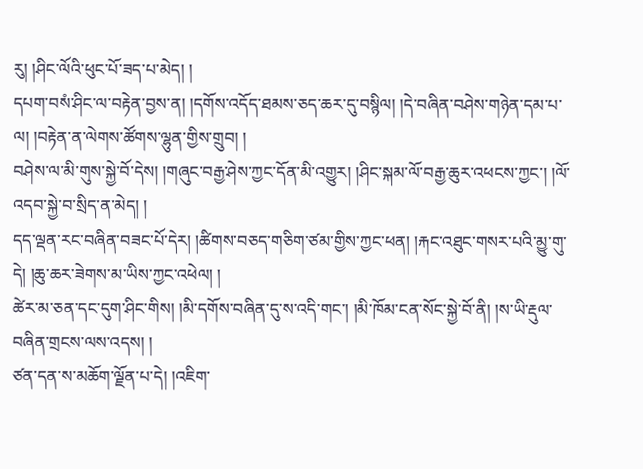རུ། །ཤིང་ལོའི་ཕུང་པོ་ཟད་པ་མེད། །
དཔག་བསཾ་ཤིང་ལ་བརྟེན་བྱས་ན། །དགོས་འདོད་ཐམས་ཅད་ཆར་དུ་བསྙིལ། །དེ་བཞིན་བཤེས་གཉེན་དམ་པ་ལ། །བརྟེན་ན་ལེགས་ཚོགས་ལྷུན་གྱིས་གྲུབ། །
བཤེས་ལ་མི་གུས་སྐྱེ་བོ་དེས། །གཞུང་བརྒྱ་ཤེས་ཀྱང་དོན་མི་འགྱུར། །ཤིང་སྐམ་ལོ་བརྒྱ་ཆུར་འཕངས་ཀྱང་། །ལོ་འདབ་སྐྱེ་བ་སྲིད་ན་མེད། །
དད་ལྡན་རང་བཞིན་བཟང་པོ་དེར། །ཚིགས་བཅད་གཅིག་ཙམ་གྱིས་ཀྱང་ཕན། །རྐང་འཐུང་གསར་པའི་མྱུ་གུ་དེ། །ཆུ་ཆར་ཟེགས་མ་ཡིས་ཀྱང་འཕེལ། །
ཚེར་མ་ཅན་དང་དུག་ཤིང་གིས། །མི་དགོས་བཞིན་དུ་ས་འདི་གང་། །མི་ཁོམ་ངན་སོང་སྐྱེ་བོ་ནི། །ས་ཡི་རྡུལ་བཞིན་གྲངས་ལས་འདས། །
ཙན་དན་ས་མཆོག་ལྗོན་པ་དེ། །འཇིག་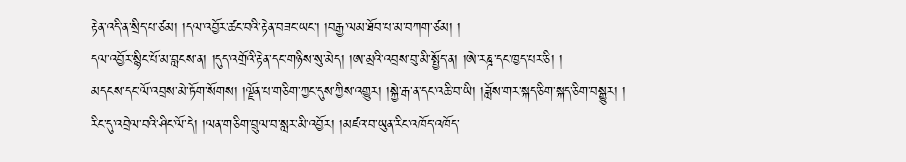རྟེན་འདི་ན་སྲིད་པ་ཙམ། །དལ་འབྱོར་ཚང་བའི་རྟེན་བཟང་ཡང་། །བརྒྱ་ལམ་ཐོབ་པ་མ་བཀག་ཙམ། །
དལ་འབྱོར་སྙིང་པོ་མ་བླངས་ན། །དུད་འགྲོའི་རྟེན་དང་གཉིས་སུ་མེད། །ཨ་མྲའི་འབྲས་བུ་མི་སྤྱོད་ན། །ཨེ་རཎྜ་དང་ཁྱད་པར་ཅི། །
མདངས་དང་ལོ་འབྲས་མེ་ཏོག་སོགས། །ལྗོན་པ་གཅིག་ཀྱང་དུས་ཀྱིས་འགྱུར། །སྐྱེ་རྒ་ན་དང་འཆི་བ་ཡི། །ཟློས་གར་སྐད་ཅིག་སྐད་ཅིག་བསྒྱུར། །
རིང་དུ་འབྲེལ་བའི་ཤིང་ལོ་དེ། །ལན་གཅིག་བྲུལ་བ་སླར་མི་འབྱོར། །མཛའ་བ་ཡུན་རིང་འཁོད་འཁོད་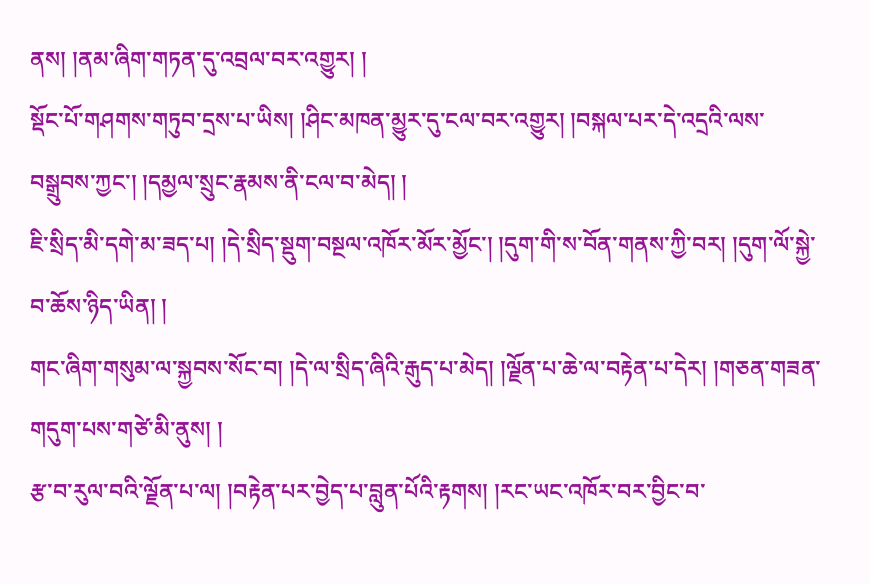ནས། །ནམ་ཞིག་གཏན་དུ་འབྲལ་བར་འགྱུར། །
སྡོང་པོ་གཤགས་གཏུབ་དྲས་པ་ཡིས། །ཤིང་མཁན་མྱུར་དུ་ངལ་བར་འགྱུར། །བསྐལ་པར་དེ་འདྲའི་ལས་བསྒྲུབས་ཀྱང་། །དམྱལ་སྲུང་རྣམས་ནི་ངལ་བ་མེད། །
ཇི་སྲིད་མི་དགེ་མ་ཟད་པ། །དེ་སྲིད་སྡུག་བསྔལ་འཁོར་མོར་མྱོང་། །དུག་གི་ས་བོན་གནས་ཀྱི་བར། །དུག་ལོ་སྐྱེ་བ་ཆོས་ཉིད་ཡིན། །
གང་ཞིག་གསུམ་ལ་སྐྱབས་སོང་བ། །དེ་ལ་སྲིད་ཞིའི་རྒུད་པ་མེད། །ལྗོན་པ་ཆེ་ལ་བརྟེན་པ་དེར། །གཅན་གཟན་གདུག་པས་གཙེ་མི་ནུས། །
རྩ་བ་རུལ་བའི་ལྗོན་པ་ལ། །བརྟེན་པར་བྱེད་པ་བླུན་པོའི་རྟགས། །རང་ཡང་འཁོར་བར་བྱིང་བ་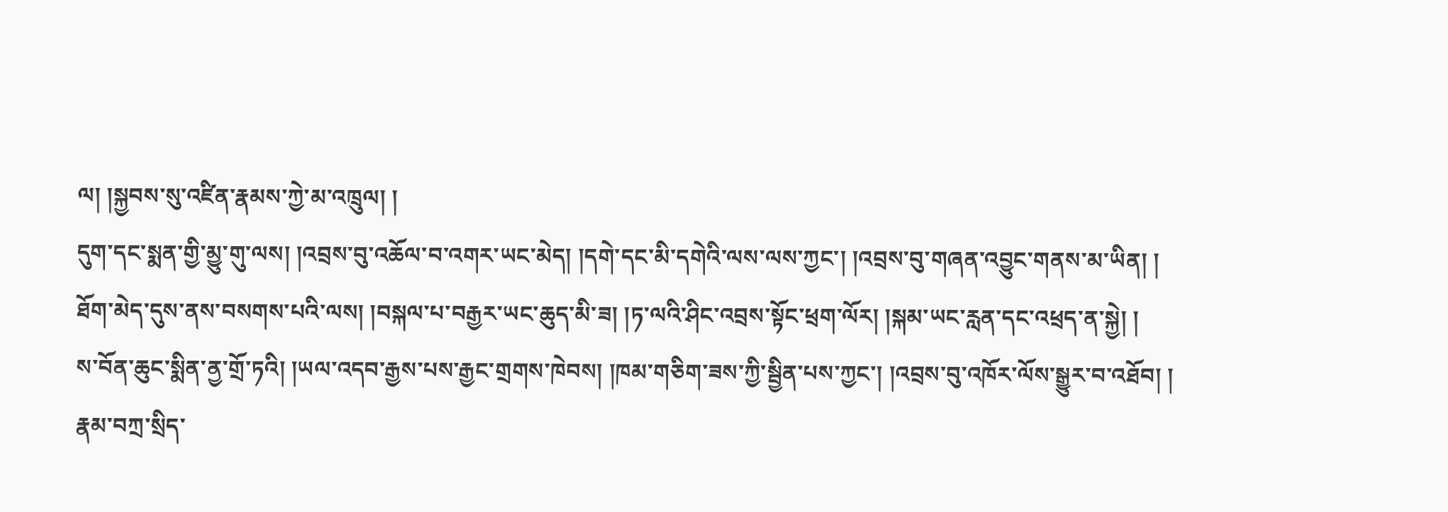ལ། །སྐྱབས་སུ་འཛིན་རྣམས་ཀྱེ་མ་འཁྲུལ། །
དུག་དང་སྨན་གྱི་མྱུ་གུ་ལས། །འབྲས་བུ་འཆོལ་བ་འགར་ཡང་མེད། །དགེ་དང་མི་དགེའི་ལས་ལས་ཀྱང་། །འབྲས་བུ་གཞན་འབྱུང་གནས་མ་ཡིན། །
ཐོག་མེད་དུས་ནས་བསགས་པའི་ལས། །བསྐལ་པ་བརྒྱར་ཡང་ཆུད་མི་ཟ། །ཏ་ལའི་ཤིང་འབྲས་སྟོང་ཕྲག་ལོར། །སྐམ་ཡང་རླན་དང་འཕྲད་ན་སྐྱེ། །
ས་བོན་ཆུང་སྨིན་ནྱ་གྲོ་ཏའི། །ཡལ་འདབ་རྒྱས་པས་རྒྱང་གྲགས་ཁེབས། །ཁམ་གཅིག་ཟས་ཀྱི་སྦྱིན་པས་ཀྱང་། །འབྲས་བུ་འཁོར་ལོས་སྒྱུར་བ་འཐོབ། །
རྣམ་བཀྲ་སྲིད་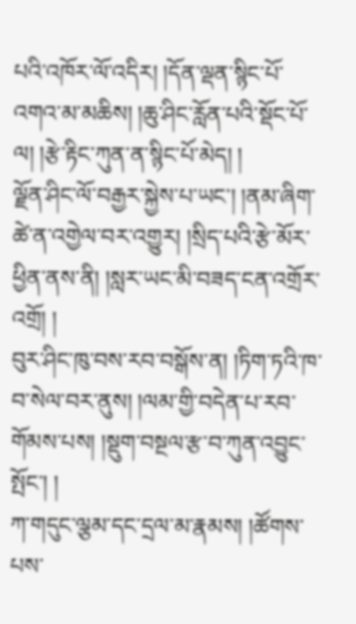པའི་འཁོར་ལོ་འདིར། །དོན་ལྡན་སྙིང་པོ་འགའ་མ་མཆིས། །ཆུ་ཤིང་རློན་པའི་སྡོང་པོ་ལ། །རྩེ་རྟིང་ཀུན་ན་སྙིང་པོ་མེད། །
ལྗོན་ཤིང་ལོ་བརྒྱར་སྐྱེས་པ་ཡང་། །ནམ་ཞིག་ཚེ་ན་འགྱེལ་བར་འགྱུར། །སྲིད་པའི་རྩེ་མོར་ཕྱིན་ནས་ནི། །སླར་ཡང་མི་བཟད་ངན་འགྲོར་འགྲོ། །
བུར་ཤིང་ཁུ་བས་རབ་བསྒོས་ན། །ཏིག་ཏའི་ཁ་བ་སེལ་བར་ནུས། །ལམ་གྱི་བདེན་པ་རབ་གོམས་པས། །སྡུག་བསྔལ་རྩ་བ་ཀུན་འབྱུང་སྤོང་། །
ཀ་གདུང་ལྕམ་དང་དྲལ་མ་རྣམས། །ཚོགས་པས་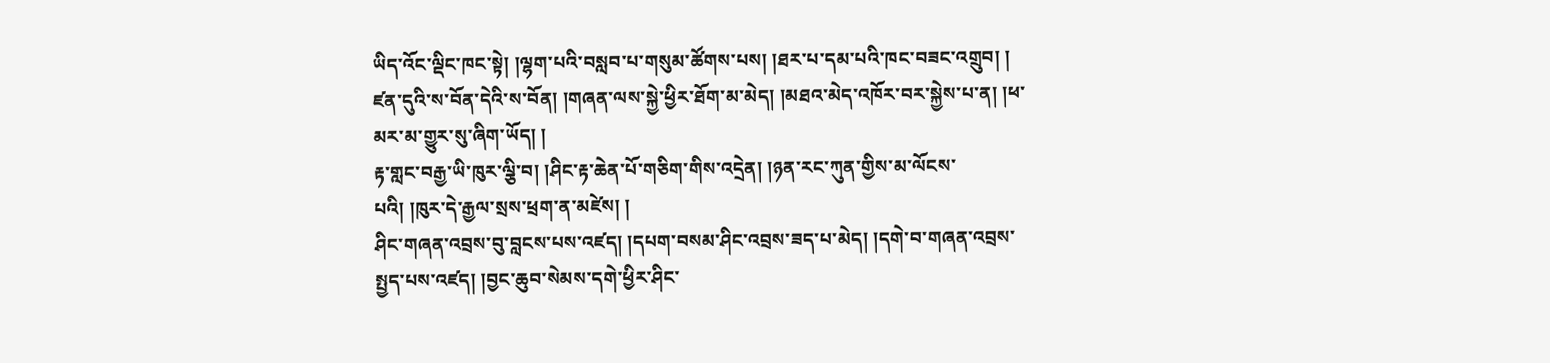ཡིད་འོང་ལྡིང་ཁང་སྟེ། །ལྷག་པའི་བསླབ་པ་གསུམ་ཚོགས་པས། །ཐར་པ་དམ་པའི་ཁང་བཟང་འགྲུབ། །
ཛན་དུའི་ས་བོན་དེའི་ས་བོན། །གཞན་ལས་སྐྱེ་ཕྱིར་ཐོག་མ་མེད། །མཐའ་མེད་འཁོར་བར་སྐྱེས་པ་ན། །ཕ་མར་མ་གྱུར་སུ་ཞིག་ཡོད། །
རྟ་གླང་བརྒྱ་ཡི་ཁུར་ལྕི་བ། །ཤིང་རྟ་ཆེན་པོ་གཅིག་གིས་འདྲེན། །ཉན་རང་ཀུན་གྱིས་མ་ལོངས་པའི། །ཁུར་དེ་རྒྱལ་སྲས་ཕྲག་ན་མཛེས། །
ཤིང་གཞན་འབྲས་བུ་བླངས་པས་འཛད། །དཔག་བསམ་ཤིང་འབྲས་ཟད་པ་མེད། །དགེ་བ་གཞན་འབྲས་སྤྱད་པས་འཛད། །བྱང་ཆུབ་སེམས་དགེ་ཕྱིར་ཤིང་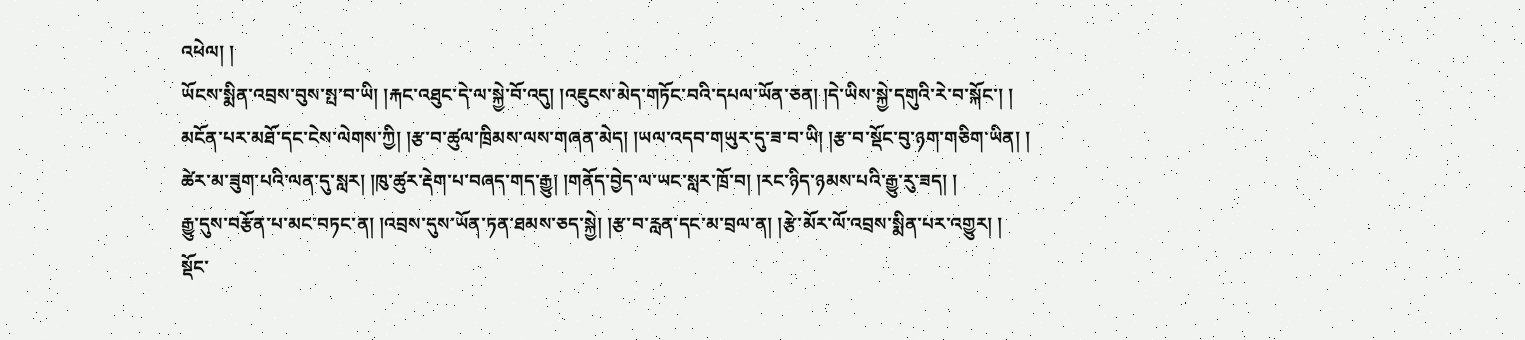འཕེལ། །
ཡོངས་སྨིན་འབྲས་བུས་སྤ་བ་ཡི། །རྐང་འཐུང་དེ་ལ་སྐྱེ་བོ་འདུ། །འཇུངས་མེད་གཏོང་བའི་དཔལ་ཡོན་ཅན། །དེ་ཡིས་སྐྱེ་དགུའི་རེ་བ་སྐོང་། །
མངོན་པར་མཐོ་དང་ངེས་ལེགས་ཀྱི། །རྩ་བ་ཚུལ་ཁྲིམས་ལས་གཞན་མེད། །ཡལ་འདབ་གཡུར་དུ་ཟ་བ་ཡི། །རྩ་བ་སྡོང་བུ་ཉག་གཅིག་ཡིན། །
ཚེར་མ་ཟུག་པའི་ལན་དུ་སླར། །ཁུ་ཚུར་རྡེག་པ་བཞད་གད་རྒྱུ། །གནོད་བྱེད་ལ་ཡང་སླར་ཁྲོ་བ། །རང་ཉིད་ཉམས་པའི་རྒྱུ་རུ་ཟད། །
རྒྱུ་དུས་བརྩོན་པ་མང་བཏང་ན། །འབྲས་དུས་ཡོན་ཏན་ཐམས་ཅད་སྐྱེ། །རྩ་བ་རླན་དང་མ་བྲལ་ན། །རྩེ་མོར་ལོ་འབྲས་སྨིན་པར་འགྱུར། །
སྡོང་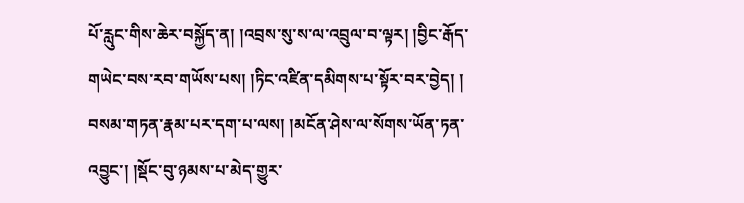པོ་རླུང་གིས་ཆེར་བསྐྱོད་ན། །འབྲས་སུ་ས་ལ་འབྲུལ་བ་ལྟར། །བྱིང་རྒོད་གཡེང་བས་རབ་གཡོས་པས། །ཏིང་འཛིན་དམིགས་པ་སྟོར་བར་བྱེད། །
བསམ་གཏན་རྣམ་པར་དག་པ་ལས། །མངོན་ཤེས་ལ་སོགས་ཡོན་ཏན་འབྱུང་། །སྡོང་བུ་ཉམས་པ་མེད་གྱུར་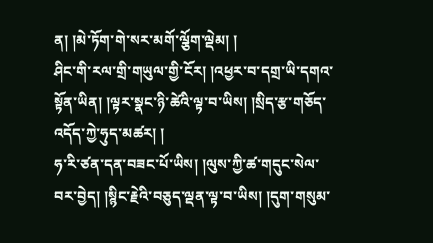ན། །མེ་ཏོག་གེ་སར་མགོ་ལྕོག་ལྡེམ། །
ཤིང་གི་རལ་གྲི་གཡུལ་གྱི་ངོར། །འཕྱར་བ་དགྲ་ཡི་དགའ་སྟོན་ཡིན། །ལྟར་སྣང་ཉི་ཚེའི་ལྟ་བ་ཡིས། །སྲིད་རྩ་གཅོད་འདོད་ཀྱེ་ཧུད་མཚར། །
ཧ་རི་ཙན་དན་བཟང་པོ་ཡིས། །ལུས་ཀྱི་ཚ་གདུང་སེལ་བར་བྱེད། །སྙིང་རྗེའི་བཅུད་ལྡན་ལྟ་བ་ཡིས། །དུག་གསུམ་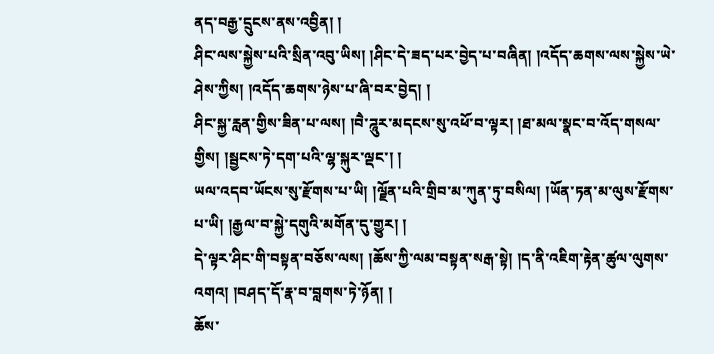ནད་བརྒྱ་དྲུངས་ནས་འབྱིན། །
ཤིང་ལས་སྐྱེས་པའི་སྲིན་འབུ་ཡིས། །ཤིང་དེ་ཟད་པར་བྱེད་པ་བཞིན། །འདོད་ཆགས་ལས་སྐྱེས་ཡེ་ཤེས་ཀྱིས། །འདོད་ཆགས་ཉེས་པ་ཞི་བར་བྱེད། །
ཤིང་སྐྱ་རླན་གྱིས་ཟིན་པ་ལས། །བཻ་ཌཱུར་མདངས་སུ་འཕོ་བ་ལྟར། །ཐ་མལ་སྣང་བ་འོད་གསལ་གྱིས། །སྦྱངས་ཏེ་དག་པའི་ལྷ་སྐུར་ལྡང་། །
ཡལ་འདབ་ཡོངས་སུ་རྫོགས་པ་ཡི། །ལྗོན་པའི་གྲིབ་མ་ཀུན་ཏུ་བསིལ། །ཡོན་ཏན་མ་ལུས་རྫོགས་པ་ཡི། །རྒྱལ་བ་སྐྱེ་དགུའི་མགོན་དུ་གྱུར། །
དེ་ལྟར་ཤིང་གི་བསྟན་བཅོས་ལས། །ཆོས་ཀྱི་ལམ་བསྟན་སརྒ་སྟེ། །ད་ནི་འཇིག་རྟེན་ཚུལ་ལུགས་འགའ། །བཤད་དོ་རྣ་བ་བླགས་ཏེ་ཉོན། །
ཆོས་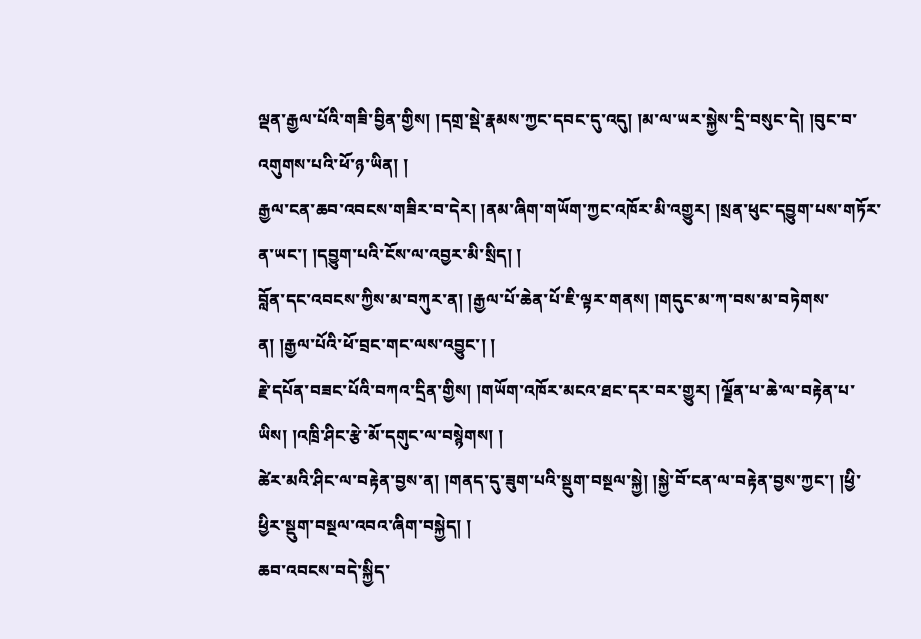ལྡན་རྒྱལ་པོའི་གཟི་བྱིན་གྱིས། །དགྲ་སྡེ་རྣམས་ཀྱང་དབང་དུ་འདུ། །མ་ལ་ཡར་སྐྱེས་དྲི་བསུང་དེ། །བུང་བ་འགུགས་པའི་ཕོ་ཉ་ཡིན། །
རྒྱལ་ངན་ཆབ་འབངས་གཟིར་བ་དེར། །ནམ་ཞིག་གཡོག་ཀྱང་འཁོར་མི་འགྱུར། །སྲན་ཕུང་དབྱུག་པས་གཏོར་ན་ཡང་། །དབྱུག་པའི་ངོས་ལ་འབྱར་མི་སྲིད། །
བློན་དང་འབངས་ཀྱིས་མ་བཀུར་ན། །རྒྱལ་པོ་ཆེན་པོ་ཇི་ལྟར་གནས། །གདུང་མ་ཀ་བས་མ་བཏེགས་ན། །རྒྱལ་པོའི་ཕོ་བྲང་གང་ལས་འབྱུང་། །
རྗེ་དཔོན་བཟང་པོའི་བཀའ་དྲིན་གྱིས། །གཡོག་འཁོར་མངའ་ཐང་དར་བར་གྱུར། །ལྗོན་པ་ཆེ་ལ་བརྟེན་པ་ཡིས། །འཁྲི་ཤིང་རྩེ་མོ་དགུང་ལ་བསྙེགས། །
ཚེར་མའི་ཤིང་ལ་བརྟེན་བྱས་ན། །གནད་དུ་ཟུག་པའི་སྡུག་བསྔལ་སྐྱེ། །སྐྱེ་བོ་ངན་ལ་བརྟེན་བྱས་ཀྱང་། །ཕྱི་ཕྱིར་སྡུག་བསྔལ་འབའ་ཞིག་བསྐྱེད། །
ཆབ་འབངས་བདེ་སྐྱིད་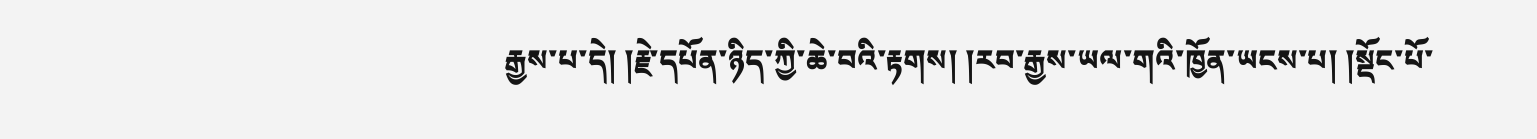རྒྱས་པ་དེ། །རྗེ་དཔོན་ཉིད་ཀྱི་ཆེ་བའི་རྟགས། །རབ་རྒྱས་ཡལ་གའི་ཁྱོན་ཡངས་པ། །སྡོང་པོ་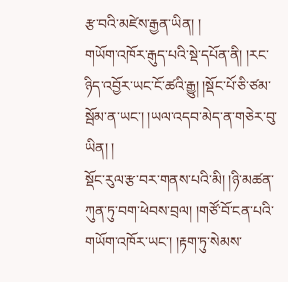རྩ་བའི་མཛེས་རྒྱན་ཡིན། །
གཡོག་འཁོར་རྒུད་པའི་སྡེ་དཔོན་ནི། །རང་ཉིད་འབྱོར་ཡང་ངོ་ཚའི་རྒྱུ། །སྡོང་པོ་ཅི་ཙམ་སྦོམ་ན་ཡང་། །ཡལ་འདབ་མེད་ན་གཅེར་བུ་ཡིན། །
སྡོང་རུལ་རྩ་བར་གནས་པའི་མི། །ཉི་མཚན་ཀུན་ཏུ་བག་ཕེབས་བྲལ། །གཙོ་བོ་ངན་པའི་གཡོག་འཁོར་ཡང་། །རྟག་ཏུ་སེམས་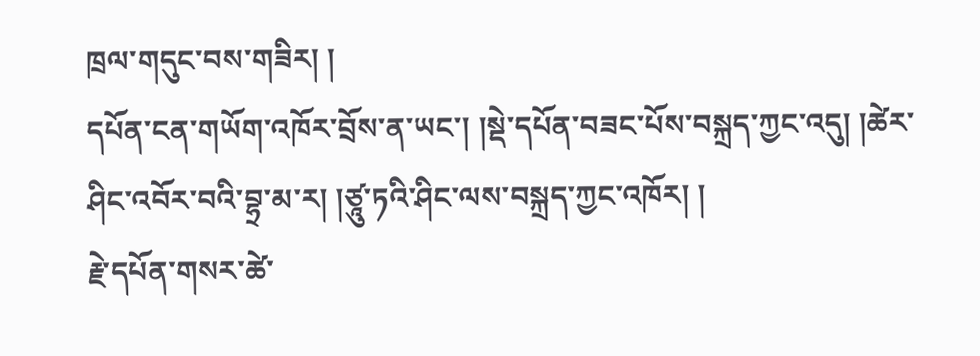ཁྲལ་གདུང་བས་གཟིར། །
དཔོན་ངན་གཡོག་འཁོར་བྲོས་ན་ཡང་། །སྡེ་དཔོན་བཟང་པོས་བསྐྲད་ཀྱང་འདུ། །ཚེར་ཤིང་འབོར་བའི་བྷྲ་མ་ར། །ཙཱུ་ཏའི་ཤིང་ལས་བསྐྲད་ཀྱང་འཁོར། །
རྗེ་དཔོན་གསར་ཚེ་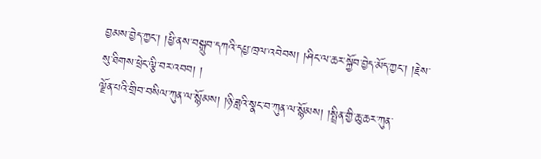བྱམས་བྱེད་ཀྱང་། །ཕྱི་ནས་བསྒྲུབ་དཀའི་དཔྱ་ཁྲལ་འབེབས། །ཤིང་ལ་ཆར་སྐྱོབ་བྱེད་མོད་ཀྱང་། །རྗེས་སུ་ཐིགས་ཕྲེང་ལྕི་བར་འབབ། །
ལྗོན་པའི་གྲིབ་བསིལ་ཀུན་ལ་སྙོམས། །ཉི་ཟླའི་སྣང་བ་ཀུན་ལ་སྙོམས། །སྤྲིན་གྱི་ཆུ་ཆར་ཀུན་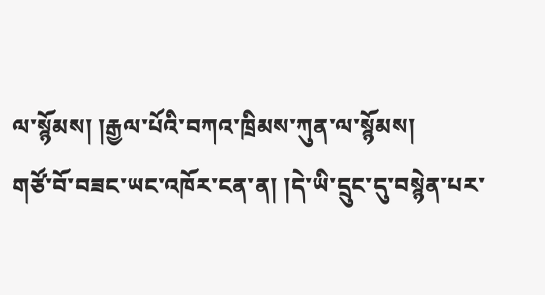ལ་སྙོམས། །རྒྱལ་པོའི་བཀའ་ཁྲིམས་ཀུན་ལ་སྙོམས།
གཙོ་བོ་བཟང་ཡང་འཁོར་ངན་ན། །དེ་ཡི་དྲུང་དུ་བསྙེན་པར་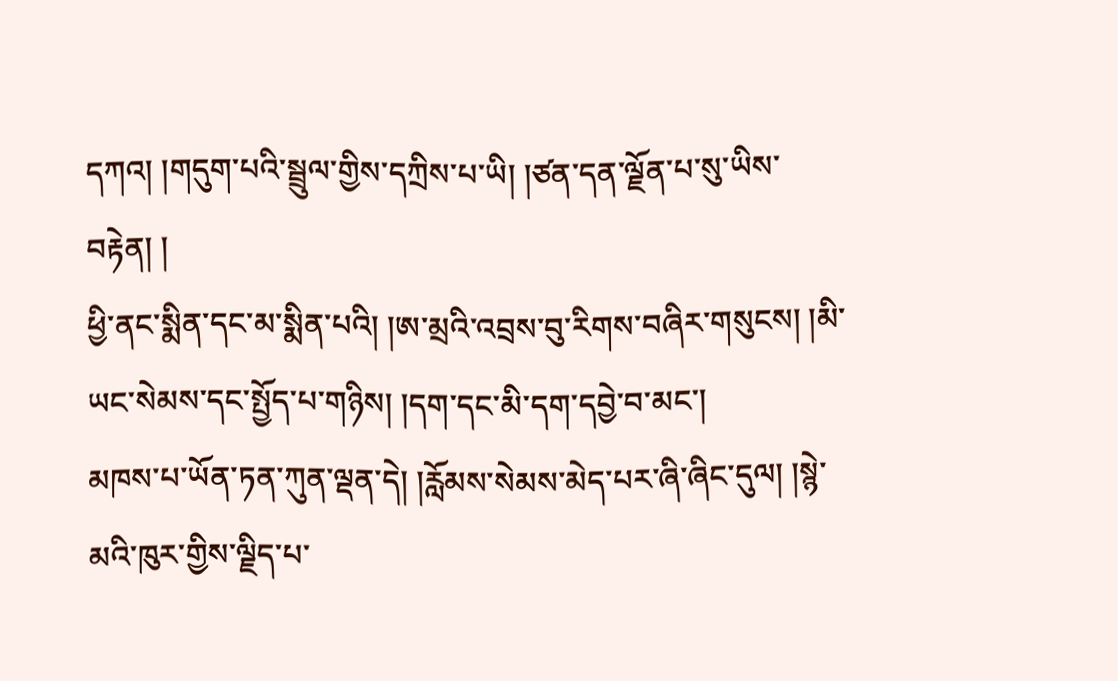དཀའ། །གདུག་པའི་སྦྲུལ་གྱིས་དཀྲིས་པ་ཡི། །ཙན་དན་ལྗོན་པ་སུ་ཡིས་བརྟེན། །
ཕྱི་ནང་སྨིན་དང་མ་སྨིན་པའི། །ཨ་མྲའི་འབྲས་བུ་རིགས་བཞིར་གསུངས། །མི་ཡང་སེམས་དང་སྤྱོད་པ་གཉིས། །དག་དང་མི་དག་དབྱེ་བ་མང་།
མཁས་པ་ཡོན་ཏན་ཀུན་ལྡན་དེ། །རློམས་སེམས་མེད་པར་ཞི་ཞིང་དུལ། །སྙེ་མའི་ཁུར་གྱིས་ལྗིད་པ་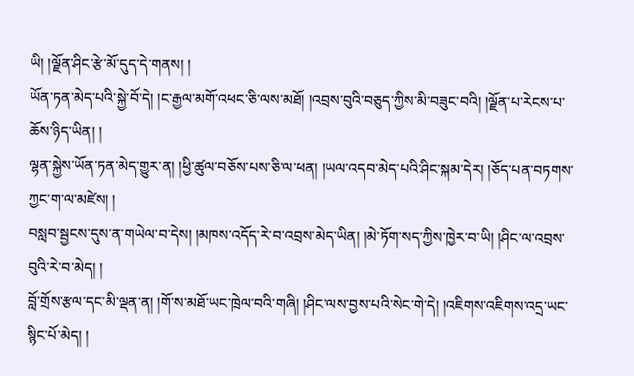ཡི། །ལྗོན་ཤིང་རྩེ་མོ་དུད་དེ་གནས། །
ཡོན་ཏན་མེད་པའི་སྐྱེ་བོ་དེ། །ང་རྒྱལ་མགོ་འཕང་ཅི་ལས་མཐོ། །འབྲས་བུའི་བཅུད་ཀྱིས་མི་བཟུང་བའི། །ལྗོན་པ་རེངས་པ་ཆོས་ཉིད་ཡིན། །
ལྷན་སྐྱེས་ཡོན་ཏན་མེད་གྱུར་ན། །ཕྱི་ཚུལ་བཅོས་པས་ཅི་ལ་ཕན། །ཡལ་འདབ་མེད་པའི་ཤིང་སྐམ་དེར། །ཅོད་པན་བཏགས་ཀྱང་ག་ལ་མཛེས། །
བསླབ་སྦྱངས་དུས་ན་གཡེལ་བ་དེས། །མཁས་འདོད་རེ་བ་འབྲས་མེད་ཡིན། །མེ་ཏོག་སད་ཀྱིས་ཁྱེར་བ་ཡི། །ཤིང་ལ་འབྲས་བུའི་རེ་བ་མེད། །
བློ་གྲོས་རྩལ་དང་མི་ལྡན་ན། །གོ་ས་མཐོ་ཡང་ཁྲེལ་བའི་གཞི། །ཤིང་ལས་བྱས་པའི་སེང་གེ་དེ། །འཇིགས་འཇིགས་འདྲ་ཡང་སྙིང་པོ་མེད། །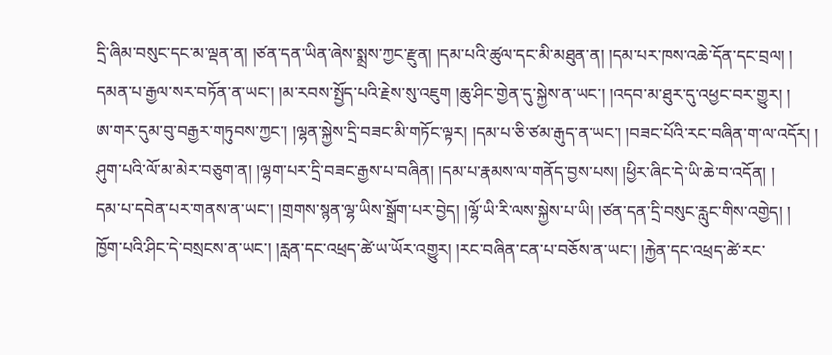དྲི་ཞིམ་བསུང་དང་མ་ལྡན་ན། །ཙན་དན་ཡིན་ཞེས་སྨྲས་ཀྱང་རྫུན། །དམ་པའི་ཚུལ་དང་མི་མཐུན་ན། །དམ་པར་ཁས་འཆེ་དོན་དང་བྲལ། །
དམན་པ་རྒྱལ་སར་བཏོན་ན་ཡང་། །མ་རབས་སྤྱོད་པའི་རྗེས་སུ་འཇུག །ཆུ་ཤིང་གྱེན་དུ་སྐྱེས་ན་ཡང་། །འདབ་མ་ཐུར་དུ་འཕྱང་བར་གྱུར། །
ཨ་གར་དུམ་བུ་བརྒྱར་གཏུབས་ཀྱང་། །ལྷན་སྐྱེས་དྲི་བཟང་མི་གཏོང་ལྟར། །དམ་པ་ཅི་ཙམ་རྒུད་ན་ཡང་། །བཟང་པོའི་རང་བཞིན་ག་ལ་འདོར། །
ཤུག་པའི་ལོ་མ་མེར་བཅུག་ན། །ལྷག་པར་དྲི་བཟང་རྒྱས་པ་བཞིན། །དམ་པ་རྣམས་ལ་གནོད་བྱས་པས། །ཕྱིར་ཞིང་དེ་ཡི་ཆེ་བ་འདོན། །
དམ་པ་དབེན་པར་གནས་ན་ཡང་། །གྲགས་སྙན་ལྷ་ཡིས་སྒྲོག་པར་བྱེད། །ལྷོ་ཡི་རི་ལས་སྐྱེས་པ་ཡི། །ཙན་དན་དྲི་བསུང་རླུང་གིས་འགྱེད། །
ཁྱོག་པའི་ཤིང་དེ་བསྲངས་ན་ཡང་། །རླན་དང་འཕྲད་ཚེ་ཡ་ཡོར་འགྱུར། །རང་བཞིན་ངན་པ་བཅོས་ན་ཡང་། །རྐྱེན་དང་འཕྲད་ཚེ་རང་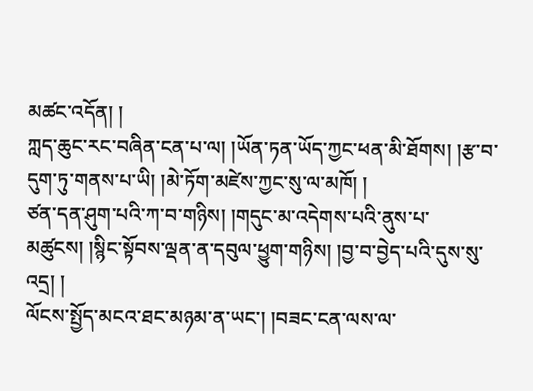མཚང་འདོན། །
ཀླད་ཆུང་རང་བཞིན་ངན་པ་ལ། །ཡོན་ཏན་ཡོད་ཀྱང་ཕན་མི་ཐོགས། །རྩ་བ་དུག་ཏུ་གནས་པ་ཡི། །མེ་ཏོག་མཛེས་ཀྱང་སུ་ལ་མཁོ། །
ཙན་དན་ཤུག་པའི་ཀ་བ་གཉིས། །གདུང་མ་འདེགས་པའི་ནུས་པ་མཚུངས། །སྙིང་སྟོབས་ལྡན་ན་དབུལ་ཕྱུག་གཉིས། །བྱ་བ་བྱེད་པའི་དུས་སུ་འདྲ། །
ལོངས་སྤྱོད་མངའ་ཐང་མཉམ་ན་ཡང་། །བཟང་ངན་ལས་ལ་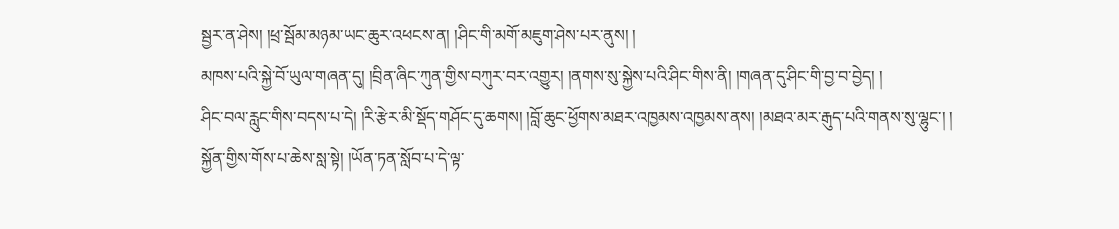སྦྱར་ན་ཤེས། །ཕྲ་སྦོམ་མཉམ་ཡང་ཆུར་འཕངས་ན། །ཤིང་གི་མགོ་མཇུག་ཤེས་པར་ནུས། །
མཁས་པའི་སྐྱེ་བོ་ཡུལ་གཞན་དུ། །བྲིན་ཞིང་ཀུན་གྱིས་བཀུར་བར་འགྱུར། །ནགས་སུ་སྐྱེས་པའི་ཤིང་གིས་ནི། །གཞན་དུ་ཤིང་གི་བྱ་བ་བྱེད། །
ཤིང་བལ་རླུང་གིས་བདས་པ་དེ། །རི་རྩེར་མི་སྡོད་གཤོང་དུ་ཆགས། །བློ་ཆུང་ཕྱོགས་མཐར་འཁྱམས་འཁྱམས་ནས། །མཐའ་མར་རྒུད་པའི་གནས་སུ་ལྷུང་། །
སྐྱོན་གྱིས་གོས་པ་ཆེས་སླ་སྟེ། །ཡོན་ཏན་སློབ་པ་དེ་ལྟ་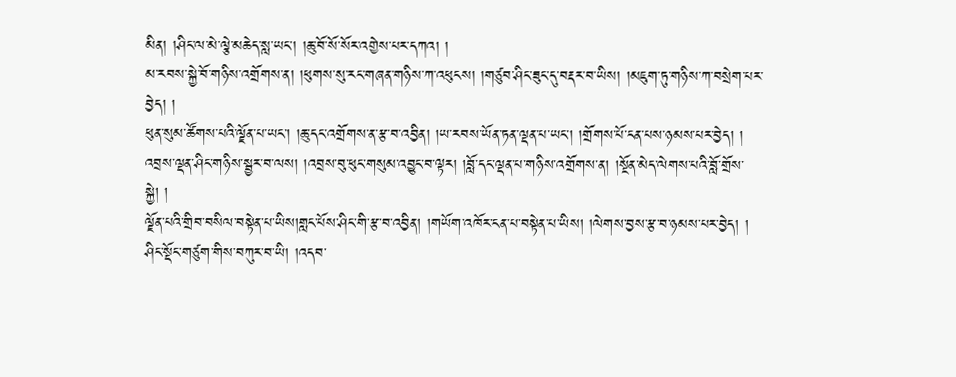མིན། །ཤིང་ལ་མེ་ལྕེ་མཆེད་སླ་ཡང་། །ཆུ་བོ་སོ་སོར་འགྱེས་པར་དཀའ། །
མ་རབས་སྐྱེ་བོ་གཉིས་འགྲོགས་ན། །ཕུགས་སུ་རང་གཞན་གཉིས་ཀ་འཕུངས། །གཙུབ་ཤིང་ཟུང་དུ་བརྡར་བ་ཡིས། །མཇུག་ཏུ་གཉིས་ཀ་བསྲེག་པར་བྱེད། །
ཕུན་སུམ་ཚོགས་པའི་ལྗོན་པ་ཡང་། །ཆུ་དང་འགྲོགས་ན་རྩ་བ་འབྱིན། །ཡ་རབས་ཡོན་ཏན་ལྡན་པ་ཡང་། །གྲོགས་པོ་ངན་པས་ཉམས་པར་བྱེད། །
འབྲས་ལྡན་ཤིང་གཉིས་སྦྱར་བ་ལས། །འབྲས་བུ་ཕུང་གསུམ་འབྱུང་བ་ལྟར། །བློ་དང་ལྡན་པ་གཉིས་འགྲོགས་ན། །སྔོན་མེད་ལེགས་པའི་བློ་གྲོས་སྐྱེ། །
ལྗོན་པའི་གྲིབ་བསིལ་བསྟེན་པ་ཡིས།གླང་པོས་ཤིང་གི་རྩ་བ་འབྱིན། །གཡོག་འཁོར་ངན་པ་བསྟེན་པ་ཡིས། །ལེགས་བྱས་རྩ་བ་ཉམས་པར་བྱེད། །
ཤིང་སྡོང་གཙུག་གིས་བཀུར་བ་ཡི། །འདབ་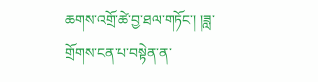ཆགས་འགྲོ་ཚེ་བྱ་ཐལ་གཏོང་། །ཟླ་གྲོགས་ངན་པ་བསྟེན་ན་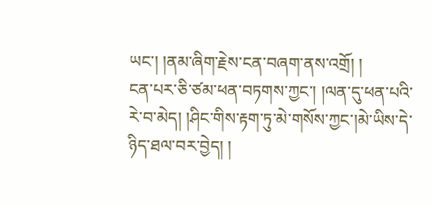ཡང་། །ནམ་ཞིག་རྗེས་ངན་བཞག་ནས་འགྲོ། །
ངན་པར་ཅི་ཙམ་ཕན་བཏགས་ཀྱང་། །ལན་དུ་ཕན་པའི་རེ་བ་མེད། །ཤིང་གིས་རྟག་ཏུ་མེ་གསོས་ཀྱང་།མེ་ཡིས་དེ་ཉིད་ཐལ་བར་བྱེད། །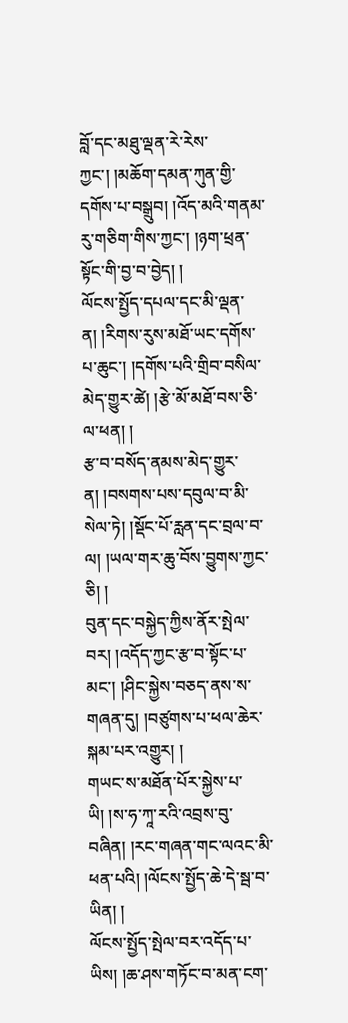བློ་དང་མཐུ་ལྡན་རེ་རེས་ཀྱང་། །མཆོག་དམན་ཀུན་གྱི་དགོས་པ་བསྒྲུབ། །འོད་མའི་གནམ་རུ་གཅིག་གིས་ཀྱང་། །ཉག་ཕྲན་སྟོང་གི་བྱ་བ་བྱེད། །
ལོངས་སྤྱོད་དཔལ་དང་མི་ལྡན་ན། །རིགས་རུས་མཐོ་ཡང་དགོས་པ་ཆུང་། །དགོས་པའི་གྲིབ་བསིལ་མེད་གྱུར་ཚེ། །རྩེ་མོ་མཐོ་བས་ཅི་ལ་ཕན། །
རྩ་བ་བསོད་ནམས་མེད་གྱུར་ན། །བསགས་པས་དབུལ་བ་མི་སེལ་ཏེ། །སྡོང་པོ་རླན་དང་བྲལ་བ་ལ། །ཡལ་གར་ཆུ་བོས་བྱུགས་ཀྱང་ཅི། །
བུན་དང་བསྐྱེད་ཀྱིས་ནོར་སྤེལ་བར། །འདོད་ཀྱང་རྩ་བ་སྟོང་པ་མང་། །ཤིང་སྐྱེས་བཅད་ནས་ས་གཞན་དུ། །བཙུགས་པ་ཕལ་ཆེར་སྐམ་པར་འགྱུར། །
གཡང་ས་མཐོན་པོར་སྐྱེས་པ་ཡི། །ས་ཧ་ཀཱ་རའི་འབྲས་བུ་བཞིན། །རང་གཞན་གང་ལའང་མི་ཕན་པའི། །ལོངས་སྤྱོད་ཆེ་དེ་སྦ་བ་ཡིན། །
ལོངས་སྤྱོད་སྤེལ་བར་འདོད་པ་ཡིས། །ཆ་ཤས་གཏོང་བ་མན་ངག་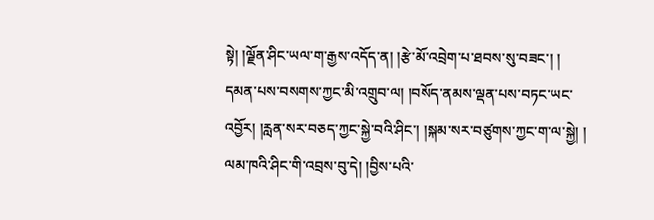སྟེ། །ལྗོན་ཤིང་ཡལ་ག་རྒྱས་འདོད་ན། །རྩེ་མོ་འབྲེག་པ་ཐབས་སུ་བཟང་། །
དམན་པས་བསགས་ཀྱང་མི་འགྲུབ་ལ། །བསོད་ནམས་ལྡན་པས་བཏང་ཡང་འབྱོར། །རླན་སར་བཅད་ཀྱང་སྐྱེ་བའི་ཤིང་། །སྐམ་སར་བཙུགས་ཀྱང་ག་ལ་སྐྱེ། །
ལམ་ཁའི་ཤིང་གི་འབྲས་བུ་དེ། །བྱིས་པའི་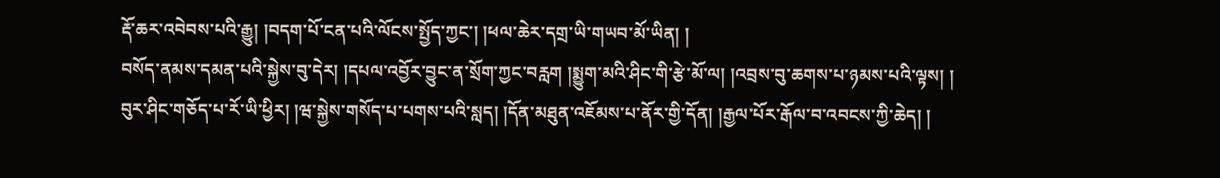རྡོ་ཆར་འབེབས་པའི་རྒྱུ། །བདག་པོ་ངན་པའི་ལོངས་སྤྱོད་ཀྱང་། །ཕལ་ཆེར་དགྲ་ཡི་གཡབ་མོ་ཡིན། །
བསོད་ནམས་དམན་པའི་སྐྱེས་བུ་དེར། །དཔལ་འབྱོར་བྱུང་ན་སྲོག་ཀྱང་བརླག །སྨྱུག་མའི་ཤིང་གི་རྩེ་མོ་ལ། །འབྲས་བུ་ཆགས་པ་ཉམས་པའི་ལྟས། །
བུར་ཤིང་གཅོད་པ་རོ་ཡི་ཕྱིར། །ཝ་སྐྱེས་གསོད་པ་པགས་པའི་སླད། །དོན་མཐུན་འཇོམས་པ་ནོར་གྱི་དོན། །རྒྱལ་པོར་རྒོལ་བ་འབངས་ཀྱི་ཆེད། །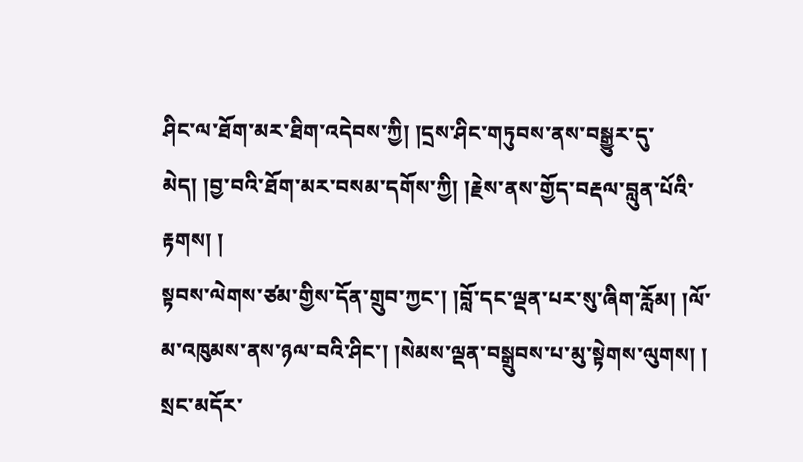ཤིང་ལ་ཐོག་མར་ཐིག་འདེབས་ཀྱི། །དྲས་ཤིང་གཏུབས་ནས་བསྒྱུར་དུ་མེད། །བྱ་བའི་ཐོག་མར་བསམ་དགོས་ཀྱི། །རྗེས་ནས་གྱོད་བརྡལ་བླུན་པོའི་རྟགས། །
སྟབས་ལེགས་ཙམ་གྱིས་དོན་གྲུབ་ཀྱང་། །བློ་དང་ལྡན་པར་སུ་ཞིག་རློམ། །ལོ་མ་འཁུམས་ནས་ཉལ་བའི་ཤིང་། །སེམས་ལྡན་བསྒྲུབས་པ་མུ་སྟེགས་ལུགས། །
སྲང་མདོར་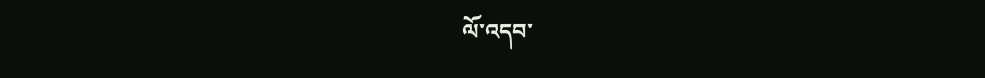ལོ་འདབ་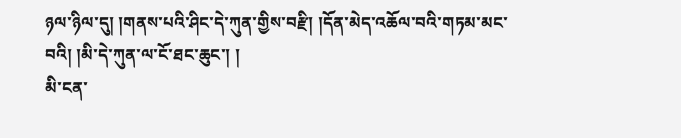ཉལ་ཉིལ་དུ། །གནས་པའི་ཤིང་དེ་ཀུན་གྱིས་བརྫི། །དོན་མེད་འཆོལ་བའི་གཏམ་མང་བའི། །མི་དེ་ཀུན་ལ་ངོ་ཐང་ཆུང་། །
མི་ངན་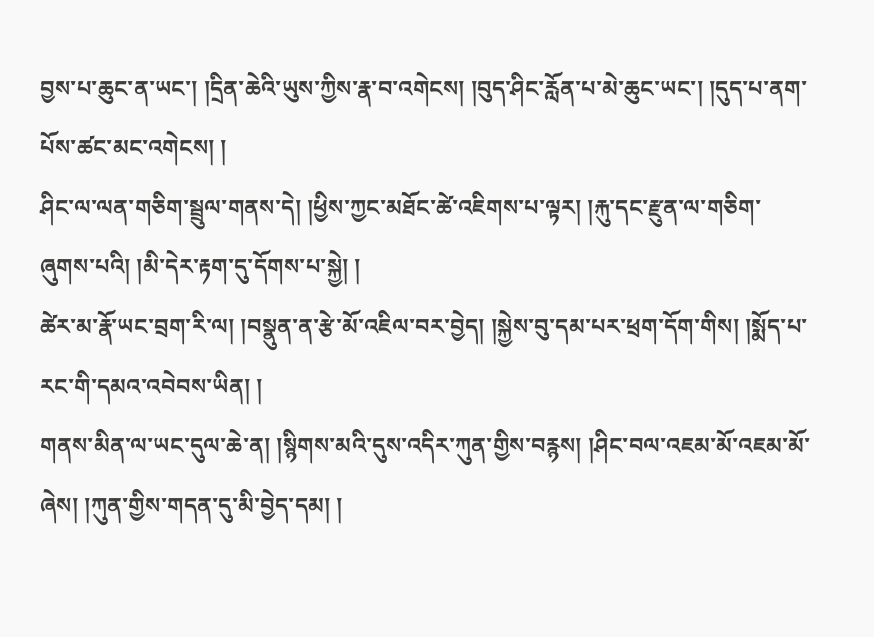བྱས་པ་ཆུང་ན་ཡང་། །དྲིན་ཆེའི་ཡུས་ཀྱིས་རྣ་བ་འགེངས། །བུད་ཤིང་རློན་པ་མེ་ཆུང་ཡང་། །དུད་པ་ནག་པོས་ཚང་མང་འགེངས། །
ཤིང་ལ་ལན་གཅིག་སྦྲུལ་གནས་དེ། །ཕྱིས་ཀྱང་མཐོང་ཚེ་འཇིགས་པ་ལྟར། །རྐུ་དང་རྫུན་ལ་གཅིག་ཞུགས་པའི། །མི་དེར་རྟག་དུ་དོགས་པ་སྐྱེ། །
ཚེར་མ་རྣོ་ཡང་བྲག་རི་ལ། །བསྣུན་ན་རྩེ་མོ་འཇིལ་བར་བྱེད། །སྐྱེས་བུ་དམ་པར་ཕྲག་དོག་གིས། །སྨོད་པ་རང་གི་དམའ་འབེབས་ཡིན། །
གནས་མིན་ལ་ཡང་དུལ་ཆེ་ན། །སྙིགས་མའི་དུས་འདིར་ཀུན་གྱིས་བརྙས། །ཤིང་བལ་འཇམ་མོ་འཇམ་མོ་ཞེས། །ཀུན་གྱིས་གདན་དུ་མི་བྱེད་དམ། །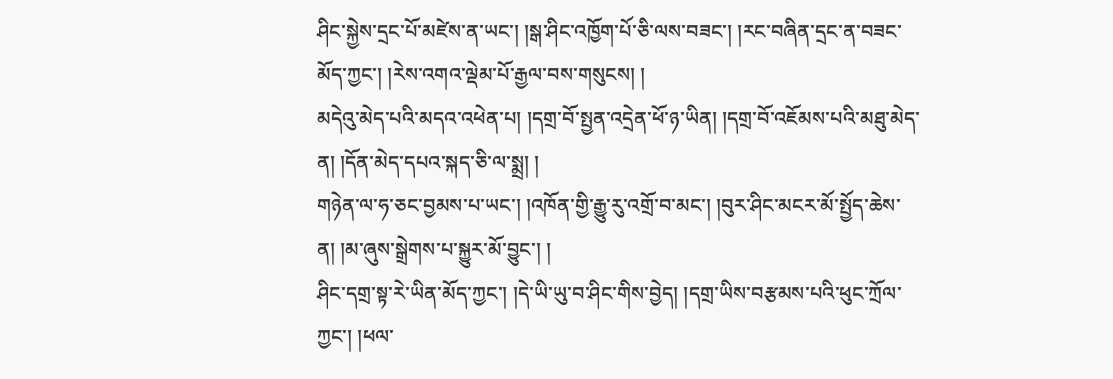ཤིང་སྐྱེས་དྲང་པོ་མཛེས་ན་ཡང་། །སྒ་ཤིང་འཁྱོག་པོ་ཅི་ལས་བཟང་། །རང་བཞིན་དྲང་ན་བཟང་མོད་ཀྱང་། །རེས་འགའ་ལྡེམ་པོ་རྒྱལ་བས་གསུངས། །
མདེའུ་མེད་པའི་མདའ་འཕེན་པ། །དགྲ་བོ་སྤྱན་འདྲེན་ཕོ་ཉ་ཡིན། །དགྲ་བོ་འཇོམས་པའི་མཐུ་མེད་ན། །དོན་མེད་དཔའ་སྐད་ཅི་ལ་སྨྲ། །
གཉེན་ལ་ཧ་ཅང་བྱམས་པ་ཡང་། །འཁོན་གྱི་རྒྱུ་རུ་འགྲོ་བ་མང་། །བུར་ཤིང་མངར་མོ་སྤྱོད་ཆེས་ན། །མ་ཞུས་སྒྲེགས་པ་སྐྱུར་མོ་བྱུང་། །
ཤིང་དགྲ་སྟ་རེ་ཡིན་མོད་ཀྱང་། །དེ་ཡི་ཡུ་བ་ཤིང་གིས་བྱེད། །དགྲ་ཡིས་བརྩམས་པའི་ཕུང་ཀྲོལ་ཀྱང་། །ཕལ་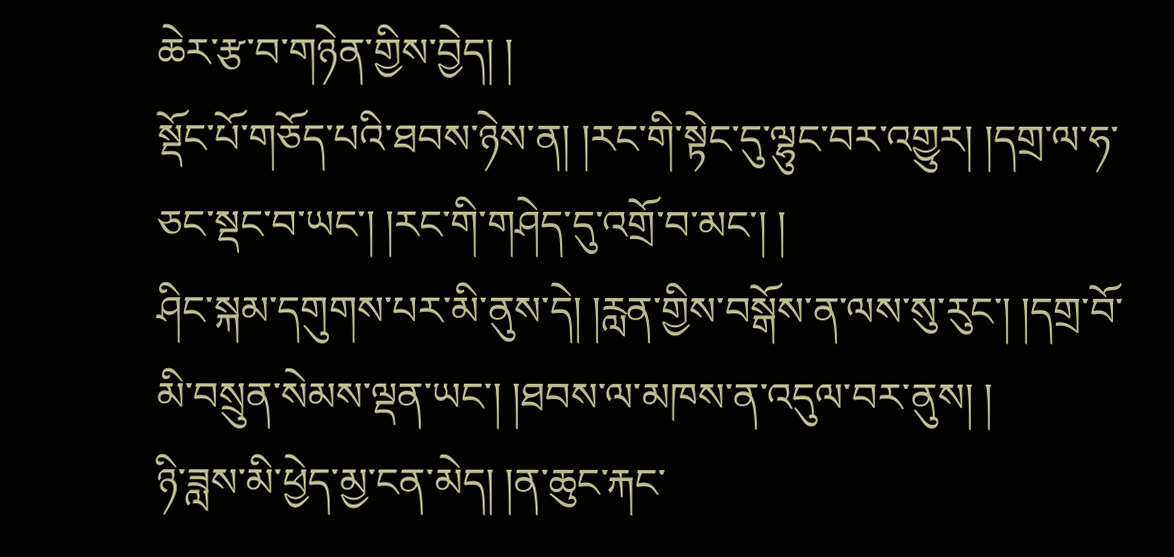ཆེར་རྩ་བ་གཉེན་གྱིས་བྱེད། །
སྡོང་པོ་གཅོད་པའི་ཐབས་ཉེས་ན། །རང་གི་སྟེང་དུ་ལྷུང་བར་འགྱུར། །དགྲ་ལ་ཧ་ཅང་སྡང་བ་ཡང་། །རང་གི་གཤེད་དུ་འགྲོ་བ་མང་། །
ཤིང་སྐམ་དགུགས་པར་མི་ནུས་དེ། །རླན་གྱིས་བསྒོས་ན་ལས་སུ་རུང་། །དགྲ་བོ་མི་བསྲུན་སེམས་ལྡན་ཡང་། །ཐབས་ལ་མཁས་ན་འདུལ་བར་ནུས། །
ཉི་ཟླས་མི་ཕྱེད་མྱ་ངན་མེད། །ན་ཆུང་རྐང་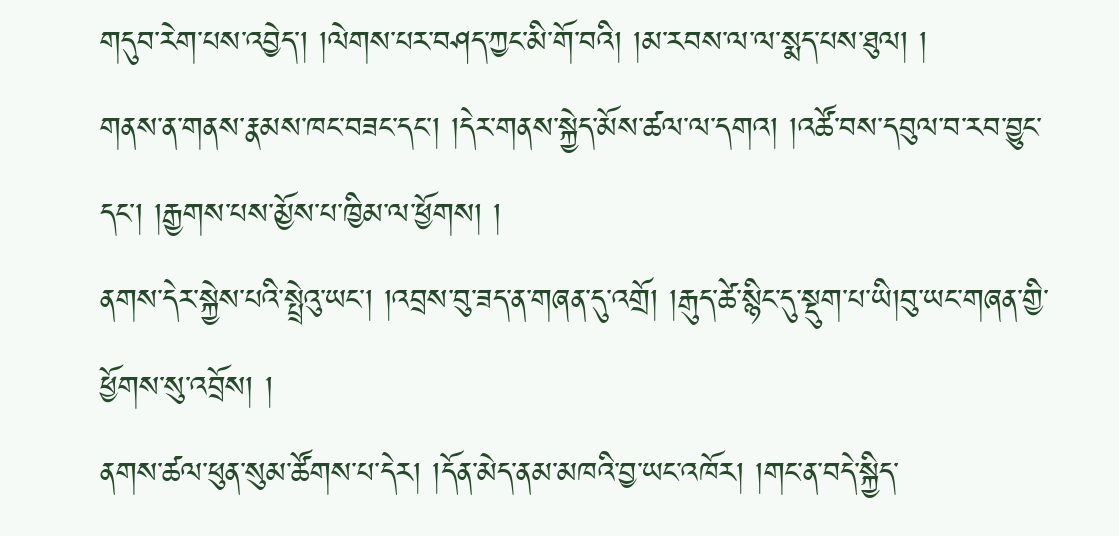གདུབ་རེག་པས་འབྱེད་། །ལེགས་པར་བཤད་ཀྱང་མི་གོ་བའི། །མ་རབས་ལ་ལ་སྨད་པས་ཐུལ། །
གནས་ན་གནས་རྣམས་ཁང་བཟང་དང་། །དེར་གནས་སྐྱེད་མོས་ཚལ་ལ་དགའ། །འཚོ་བས་དབུལ་བ་རབ་བྱུང་དང་། །རྒྱགས་པས་མྱོས་པ་ཁྱིམ་ལ་ཕྱོགས། །
ནགས་དེར་སྐྱེས་པའི་སྤྲེའུ་ཡང་། །འབྲས་བུ་ཟད་ན་གཞན་དུ་འགྲོ། །རྒུད་ཚེ་སྙིང་དུ་སྡུག་པ་ཡི།བུ་ཡང་གཞན་གྱི་ཕྱོགས་སུ་འབྲོས། །
ནགས་ཚལ་ཕུན་སུམ་ཚོགས་པ་དེར། །དོན་མེད་ནམ་མཁའི་བྱ་ཡང་འཁོར། །གང་ན་བདེ་སྐྱིད་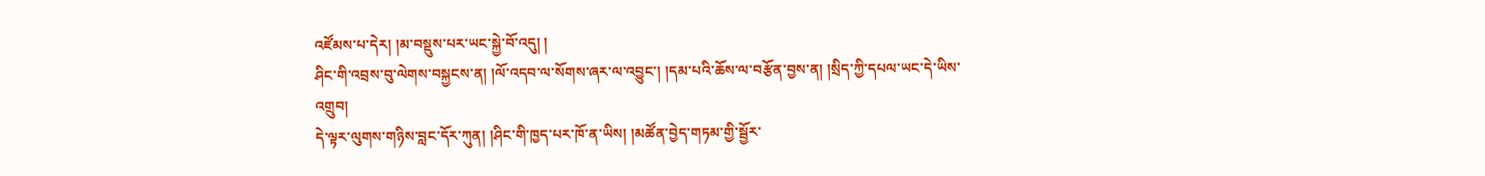འཛོམས་པ་དེར། །མ་བསྡུས་པར་ཡང་སྐྱེ་བོ་འདུ། །
ཤིང་གི་འབྲས་བུ་ལེགས་བསྐྱངས་ན། །ལོ་འདབ་ལ་སོགས་ཞར་ལ་འབྱུང་། །དམ་པའི་ཆོས་ལ་བརྩོན་བྱས་ན། །སྲིད་ཀྱི་དཔལ་ཡང་དེ་ཡིས་འགྲུབ།
དེ་ལྟར་ལུགས་གཉིས་བླང་དོར་ཀུན། །ཤིང་གི་ཁྱད་པར་ཁོ་ན་ཡིས། །མཚོན་བྱེད་གཏམ་གྱི་སྦྱོར་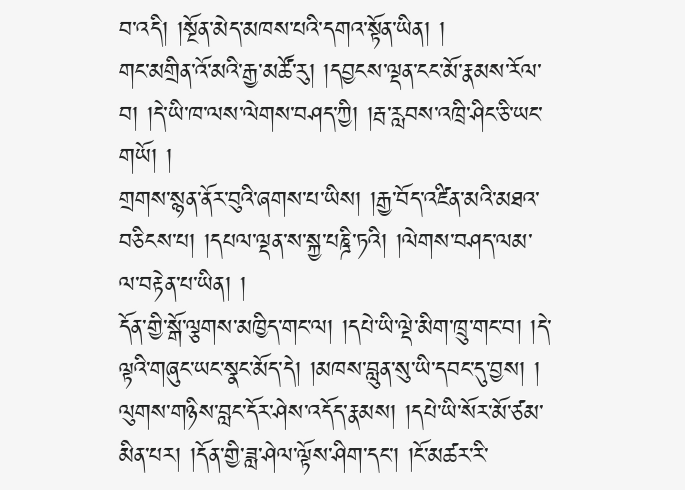བ་འདི། །སྔོན་མེད་མཁས་པའི་དགའ་སྟོན་ཡིན། །
གང་མགྲིན་འོ་མའི་རྒྱ་མཚོ་རུ། །དབྱངས་ལྡན་ངང་མོ་རྣམས་རོལ་བ། །དེ་ཡི་ཁ་ལས་ལེགས་བཤད་ཀྱི། །རྦ་རླབས་འཁྲི་ཤིང་ཅི་ཡང་གཡོ། །
གྲགས་སྙན་ནོར་བུའི་ཞགས་པ་ཡིས། །རྒྱ་བོད་འཛིན་མའི་མཐའ་བཅིངས་པ། །དཔལ་ལྡན་ས་སྐྱ་པཎྜི་ཏའི། །ལེགས་བཤད་ལམ་ལ་བརྟེན་པ་ཡིན། །
དོན་གྱི་སྒོ་ལྕགས་མཁྱིད་གང་ལ། །དཔེ་ཡི་ལྡེ་མིག་ཁྲུ་གང་བ། །དེ་ལྟའི་གཞུང་ཡང་སྣང་མོད་དེ། །མཁས་བླུན་སུ་ཡི་དབང་དུ་བྱས། །
ལུགས་གཉིས་བླང་དོར་ཤེས་འདོད་རྣམས། །དཔེ་ཡི་སོར་མོ་ཙམ་མིན་པར། །དོན་གྱི་ཟླ་ཤེལ་ལྟོས་ཤིག་དང་། །ངོ་མཚར་རི་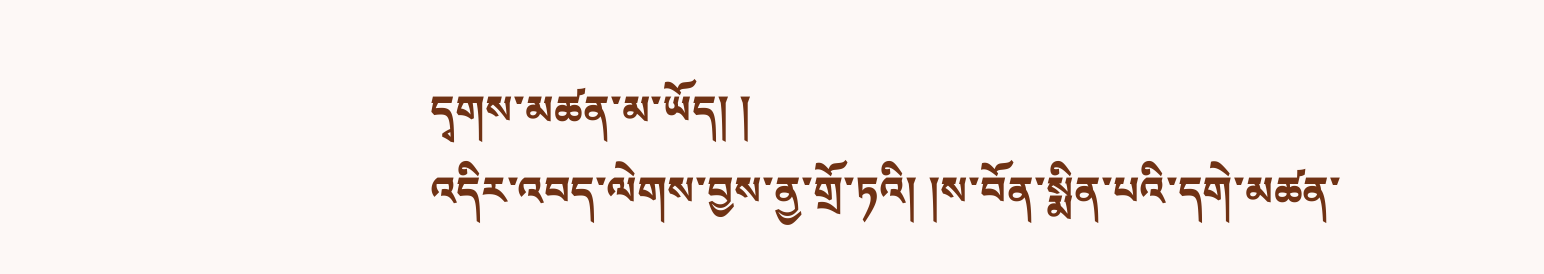དྭགས་མཚན་མ་ཡོད། །
འདིར་འབད་ལེགས་བྱས་ནྱ་གྲོ་ཏའི། །ས་བོན་སྨིན་པའི་དགེ་མཚན་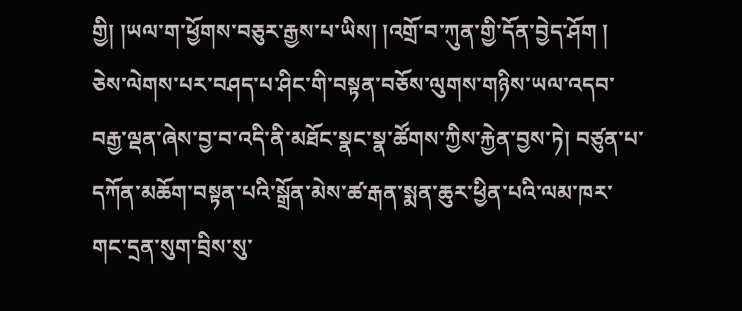གྱི། །ཡལ་ག་ཕྱོགས་བཅུར་རྒྱས་པ་ཡིས། །འགྲོ་བ་ཀུན་གྱི་དོན་བྱེད་ཤོག །
ཅེས་ལེགས་པར་བཤད་པ་ཤིང་གི་བསྟན་བཅོས་ལུགས་གཉིས་ཡལ་འདབ་བརྒྱ་ལྡན་ཞེས་བྱ་བ་འདི་ནི་མཐོང་སྣང་སྣ་ཚོགས་ཀྱིས་རྐྱེན་བྱས་ཏེ། བཙུན་པ་དཀོན་མཆོག་བསྟན་པའི་སྒྲོན་མེས་ཚ་རྒན་སྨན་ཆུར་ཕྱིན་པའི་ལམ་ཁར་གང་དྲན་སུག་བྲིས་སུ་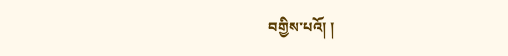བགྱིས་པའོ། །